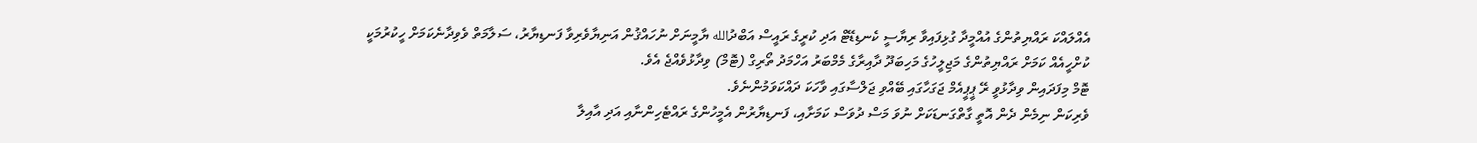އެއްލައްކަ ރައްޔިތުންގެ އުއްމީދާ ގުޅިފައިވާ ރިޔާސީ ކެނޑިޑޭޓް އަދި ކުރީގެ ރައީސް އަބްދުالله ޔާމީނަށް ނުހައްޤުން އަނިޔާވެރިވާ ފަނޑިޔާރު، ސަލާމަތް ވެވިދާނެކަމަށް ހީކުރުމަކީ ކުށްހީއެއް ކަމަށް ރައްޔިތުންގެ މަޖިލީހުގެ މަހިބަދޫ ދާއިރާގެ މެމްބަރު އަހްމަދު ތޯރިގް (ޓޮމް) ވިދާޅުވެއްޖެ އެވެ.
ޓޮމް މިފަދައިން ވިދާޅުވީ ރޭ ޕީޕީއެމް ޖަގަހާގައި ބޭއްވި ޖަލްސާގައި ވާހަކަ ދައްކަވަމުންނެވެ.
ވެރިކަން ނިމެން ދެން އޮތީ ގާތްގަނޑަކަށް ނުވަ މަސް ދުވަސް ކަމަށާއި، ފަނޑިޔާރުން އެމީހުންގެ ރައްޓެހިންނާއި އަދި އާއިލާ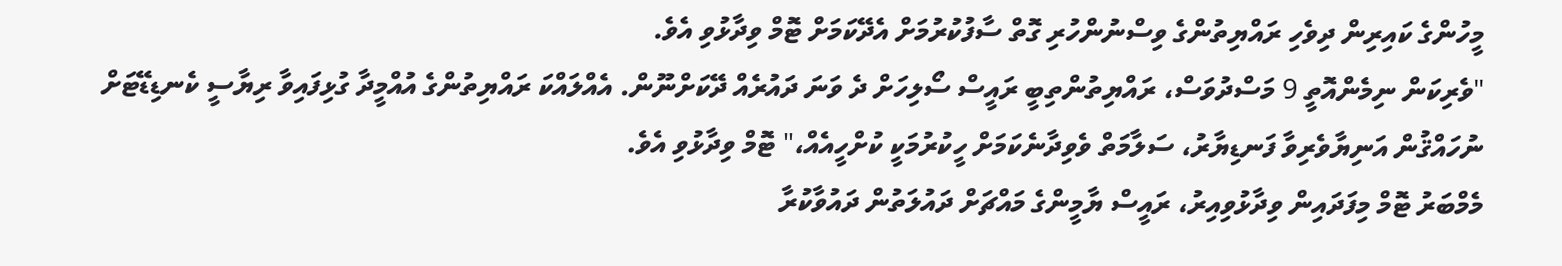މީހުންގެ ކައިރިން ދިވެހި ރައްޔިތުންގެ ވިސްނުންހުރި ގޮތް ސާފުކުރުމަށް އެދޭކަމަށް ޓޮމް ވިދާޅުވި އެވެ.
"ވެރިކަން ނިމެންއޮތީ 9 މަސްދުވަސް، ރައްޔިތުންތިބީ ރައީސް ސޯލިހަށް ދެ ވަނަ ދައުރެއް ދޭކަށްނޫން. އެއްލައްކަ ރައްޔިތުންގެ އުއްމީދާ ގުޅިފައިވާ ރިޔާސީ ކެނޑިޑޭޓަށް ނުހައްޤުން އަނިޔާވެރިވާ ފަނޑިޔާރު، ސަލާމަތް ވެވިދާނެކަމަށް ހީކުރުމަކީ ކުށްހީއެއް،" ޓޮމް ވިދާޅުވި އެވެ.
މެމްބަރު ޓޮމް މިފަދައިން ވިދާޅުވިއިރު، ރައީސް ޔާމީންގެ މައްޗަށް ދައުލަތުން ދައުވާކުރާ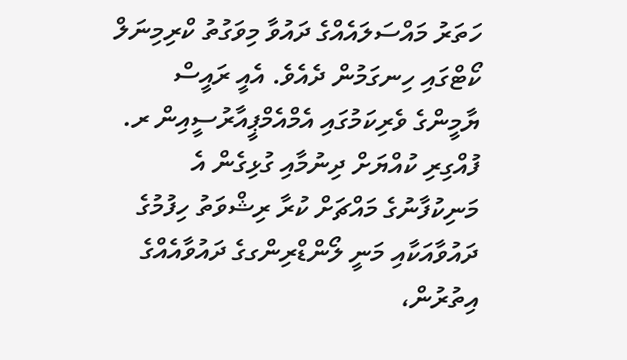ހަތަރު މައްސަލައެއްގެ ދައުވާ މިވަގުތު ކްރިމިނަލް ކޯޓްގައި ހިނގަމުން ދެއެވެ. އެއީ ރައީސް ޔާމީންގެ ވެރިކަމުގައި އެމްއެމްޕީއާރުސީއިން ރ. ފުއްގިރި ކުއްޔަށް ދިނުމާއި ގުޅިގެން އެ މަނިކުފާނުގެ މައްޗަށް ކުރާ ރިޝްވަތު ހިފުމުގެ ދައުވާއަކާއި މަނީ ލޯންޑްރިންގގެ ދައުވާއެއްގެ އިތުރުން،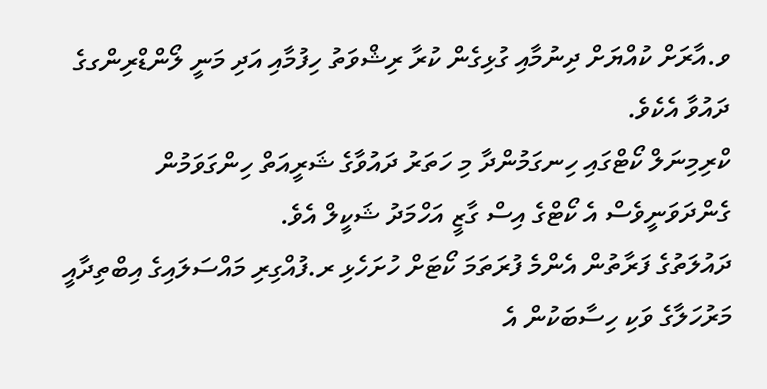ވ.އާރަށް ކުއްޔަށް ދިނުމާއި ގުޅިގެން ކުރާ ރިޝްވަތު ހިފުމާއި އަދި މަނީ ލޯންޑްރިންގގެ ދައުވާ އެކެވެ.
ކްރިމިނަލް ކޯޓްގައި ހިނގަމުންދާ މި ހަތަރު ދައުވާގެ ޝަރީއަތް ހިންގަވަމުން ގެންދަވަނީވެސް އެ ކޯޓްގެ އިސް ގާޒީ އަހްމަދު ޝަކީލް އެވެ.
ދައުލަތުގެ ފަރާތުން އެންމެ ފުރަތަމަ ކޯޓަށް ހުށަހެޅި ރ.ފުއްގިރި މައްސަލައިގެ އިބްތިދާއީ މަރުހަލާގެ ވަކި ހިސާބަކުން އެ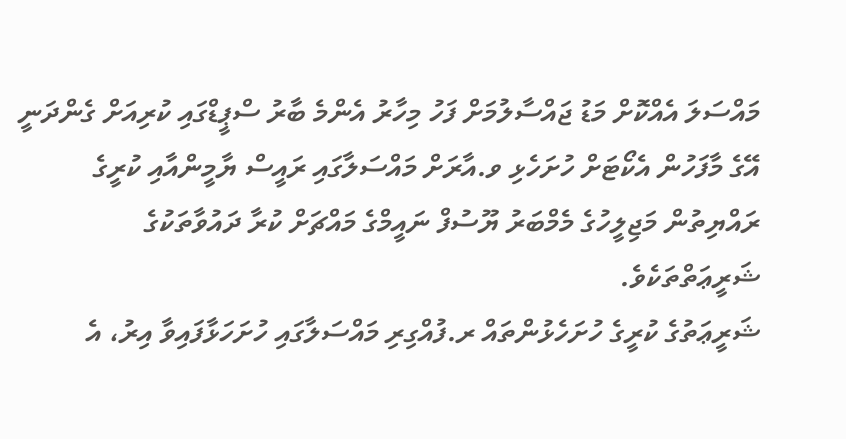މައްސަލަ އެއްކޮށް މަޑު ޖައްސާލުމަށް ފަހު މިހާރު އެންމެ ބާރު ސްޕީޑްގައި ކުރިއަށް ގެންދަނީ އޭގެ މާފަހުން އެކޯޓަށް ހުށަހެޅި ވ.އާރަށް މައްސަލާގައި ރައީސް ޔާމީންއާއި ކުރީގެ ރައްޔިތުން މަޖިލީހުގެ މެމްބަރު ޔޫސުފް ނައީމްގެ މައްޗަށް ކުރާ ދައުވާތަކުގެ ޝަރީޢަތްތަކެވެ.
ޝަރީޢަތުގެ ކުރީގެ ހުށަހެޅުންތައް ރ.ފުއްގިރި މައްސަލާގައި ހުށަހަޅާފައިވާ އިރު، އެ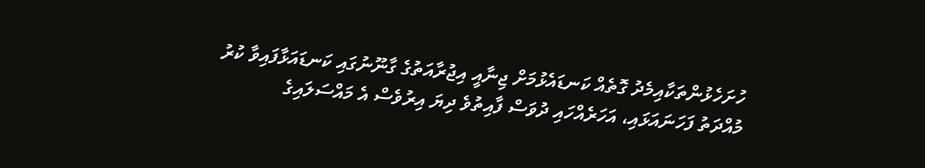ހުށަހެޅުންތަކާއިމެދު ގޮތެއް ކަނޑައެޅުމަށް ޖިނާއީ އިޖުރާއަތުގެ ގާނޫނުގައި ކަނޑައަޅާފައިވާ ކުރު މުއްދަތު ފަހަނައަޅައި، އަހަރެއްހައި ދުވަސް ފާއިތުވެ ދިޔަ އިރުވެސް އެ މައްސަލައިގެ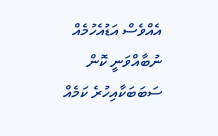އެއްވެސް އަޑުއެހުމެއް ނުބާއްވަނީ ކޮން ސަބަބަކާއިހުރެ ކަމެއް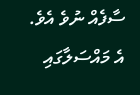ސާފެއް ނުވެ އެވެ. އެ މައްސަލާގައި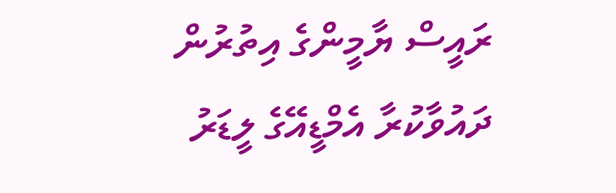ރައީސް ޔާމީންގެ އިތުރުން ދައުވާކުރާ އެމްޑީއޭގެ ލީޑަރު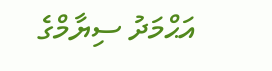އަޙްމަދު ސިޔާމްގެ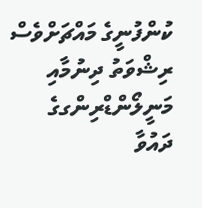ކުންފުނީގެ މައްޗަށްވެސް ރިޝްވަތު ދިނުމާއި މަނީލޯންޑްރިންގގެ ދައުވާ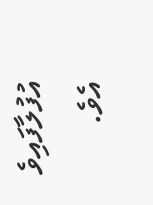އުފުލާފައިވެ އެވެ.